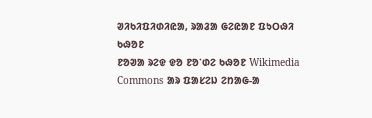ᱣᱤᱠᱤᱯᱤᱰᱤᱭᱟ, ᱨᱟᱲᱟ ᱜᱮᱭᱟᱱ ᱯᱩᱛᱷᱤ ᱠᱷᱚᱱ
ᱱᱚᱣᱟ ᱨᱮᱫ ᱫᱚ ᱱᱚᱸᱰᱮ ᱠᱷᱚᱱ Wikimedia Commons ᱟᱨ ᱯᱟᱥᱮᱡ ᱮᱴᱟᱜ-ᱟ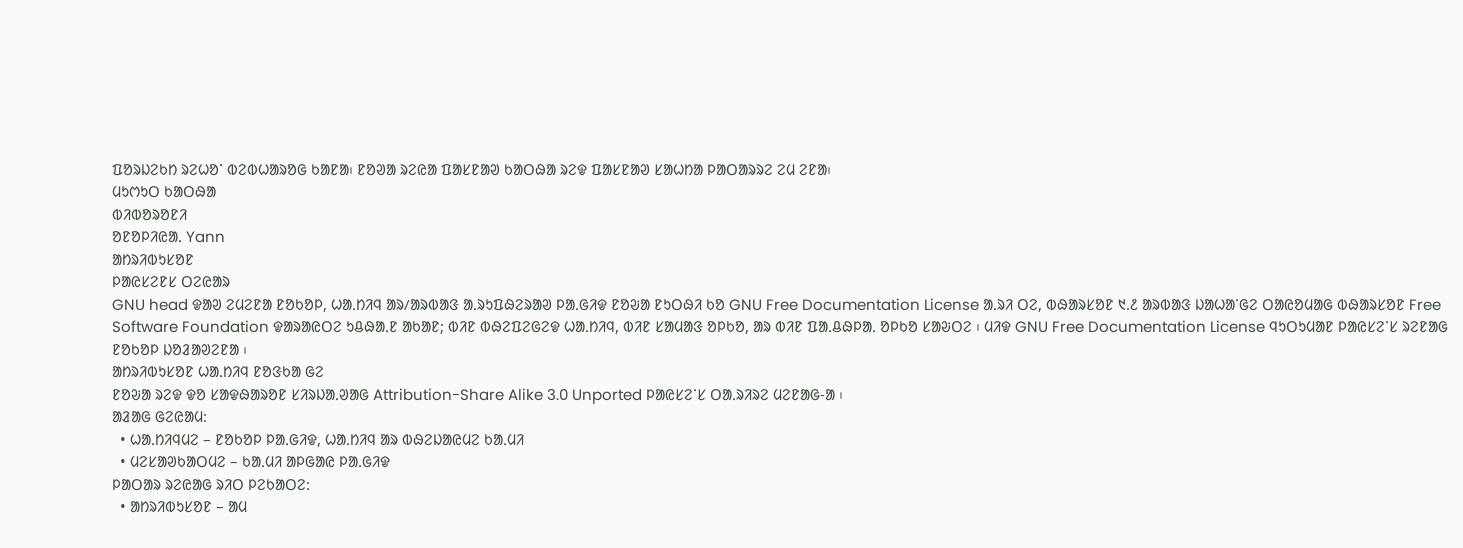ᱯᱚᱨᱡᱮᱠᱴ ᱨᱮᱦᱚᱸ ᱵᱮᱵᱦᱟᱨᱚᱜ ᱠᱟᱱᱟ᱾ ᱱᱚᱣᱟ ᱨᱮᱭᱟ ᱯᱟᱥᱱᱟᱣ ᱠᱟᱛᱷᱟ ᱨᱮᱫ ᱯᱟᱥᱱᱟᱣ ᱥᱟᱦᱴᱟ ᱞᱟᱛᱟᱨᱨᱮ ᱮᱢ ᱮᱱᱟ᱾
ᱢᱩᱬᱩᱛ ᱠᱟᱛᱷᱟ
ᱵᱤᱵᱚᱨᱚᱱᱤ
ᱚᱱᱚᱞᱤᱭᱟᱹ Yann
ᱟᱴᱨᱤᱵᱩᱥᱚᱱ
ᱞᱟᱭᱥᱮᱱᱥ ᱛᱮᱭᱟᱨ
GNU head ᱫᱟᱣ ᱮᱢᱮᱱᱟ ᱱᱚᱠᱚᱞ, ᱦᱟᱹᱴᱤᱧ ᱟᱨ/ᱟᱨᱵᱟᱝ ᱟᱹᱨᱩᱯᱷᱮᱨᱟᱣ ᱞᱟᱹᱜᱤᱫ ᱱᱚᱶᱟ ᱱᱩᱛᱷᱤ ᱠᱚ GNU Free Documentation License ᱟᱹᱨᱤ ᱛᱮ, ᱵᱷᱟᱨᱥᱚᱱ ᱑.᱒ ᱟᱨᱵᱟᱝ ᱡᱟᱦᱟᱸᱜᱮ ᱛᱟᱭᱚᱢᱟᱜ ᱵᱷᱟᱨᱥᱚᱱ Free Software Foundation ᱫᱟᱨᱟᱭᱛᱮ ᱩᱪᱷᱟᱹᱱ ᱟᱠᱟᱱ; ᱵᱤᱱ ᱵᱷᱮᱯᱮᱜᱮᱫ ᱦᱟᱹᱴᱤᱧ, ᱵᱤᱱ ᱥᱟᱢᱟᱝ ᱚᱞᱠᱚ, ᱟᱨ ᱵᱤᱱ ᱯᱟᱹᱪᱷᱞᱟᱹ ᱚᱞᱠᱚ ᱥᱟᱶᱛᱮ ᱾ ᱢᱤᱫ GNU Free Documentation License ᱧᱩᱛᱩᱢᱟᱱ ᱞᱟᱭᱥᱮᱸᱥ ᱨᱮᱱᱟᱜ ᱱᱚᱠᱚᱞ ᱡᱚᱲᱟᱣᱮᱱᱟ ᱾
ᱟᱴᱨᱤᱵᱩᱥᱚᱱ ᱦᱟᱹᱴᱤᱧ ᱱᱚᱝᱠᱟ ᱜᱮ
ᱱᱚᱶᱟ ᱨᱮᱫ ᱫᱚ ᱥᱟᱫᱷᱟᱨᱚᱱ ᱥᱤᱨᱡᱟᱹᱣᱟᱜ Attribution-Share Alike 3.0 Unported ᱞᱟᱭᱥᱮᱸᱥ ᱛᱟᱹᱨᱤᱨᱮ ᱢᱮᱱᱟᱜ-ᱟ ᱾
ᱟᱲᱟᱜ ᱜᱮᱭᱟᱢ:
  • ᱦᱟᱹᱴᱤᱧᱢᱮ – ᱱᱚᱠᱚᱞ ᱞᱟᱹᱜᱤᱫ, ᱦᱟᱹᱴᱤᱧ ᱟᱨ ᱵᱷᱮᱡᱟᱭᱢᱮ ᱠᱟᱹᱢᱤ
  • ᱢᱮᱥᱟᱣᱠᱟᱛᱢᱮ – ᱠᱟᱹᱢᱤ ᱟᱞᱜᱟᱭ ᱞᱟᱹᱜᱤᱫ
ᱞᱟᱛᱟᱨ ᱨᱮᱭᱟᱜ ᱨᱤᱛ ᱞᱮᱠᱟᱛᱮ:
  • ᱟᱴᱨᱤᱵᱩᱥᱚᱱ – ᱟᱢ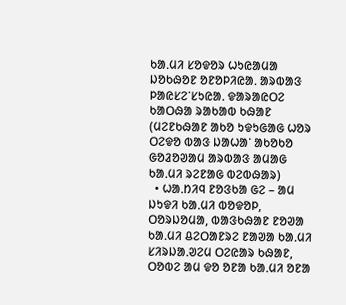ᱠᱟᱹᱢᱤ ᱥᱚᱫᱚᱨ ᱦᱩᱭᱟᱢᱟ ᱡᱚᱠᱷᱚᱱ ᱚᱱᱚᱞᱤᱭᱟᱹ ᱟᱨᱵᱟᱝ ᱞᱟᱭᱥᱮᱸᱥᱩᱭᱟᱹ ᱫᱟᱨᱟᱭᱛᱮ ᱠᱟᱛᱷᱟ ᱨᱟᱠᱟᱵ ᱠᱷᱟᱱ (ᱢᱮᱱᱠᱷᱟᱱ ᱟᱠᱚ ᱩᱫᱩᱜᱟᱜ ᱦᱚᱨ ᱛᱮᱫᱚ ᱵᱟᱝ ᱡᱟᱦᱟᱸ ᱟᱠᱚᱠᱚ ᱜᱚᱲᱚᱣᱟᱢ ᱟᱨᱵᱟᱝ ᱟᱢᱟᱜ ᱠᱟᱹᱢᱤ ᱨᱮᱱᱟᱜ ᱵᱮᱵᱷᱟᱨ)
  • ᱦᱟᱹᱴᱤᱧ ᱱᱚᱝᱠᱟ ᱜᱮ – ᱟᱢ ᱡᱩᱫᱤ ᱠᱟᱹᱢᱤ ᱵᱚᱫᱚᱞ, ᱛᱚᱨᱡᱚᱢᱟ, ᱵᱟᱝᱠᱷᱟᱱ ᱱᱚᱣᱟ ᱠᱟᱹᱢᱤ ᱪᱮᱛᱟᱱᱨᱮ ᱱᱟᱣᱟ ᱠᱟᱹᱢᱤ ᱥᱤᱨᱡᱟᱹᱣᱮᱢ ᱛᱮᱭᱟᱨ ᱠᱷᱟᱱ, ᱛᱚᱵᱮ ᱟᱢ ᱫᱚ ᱚᱱᱟ ᱠᱟᱹᱢᱤ ᱚᱱᱟ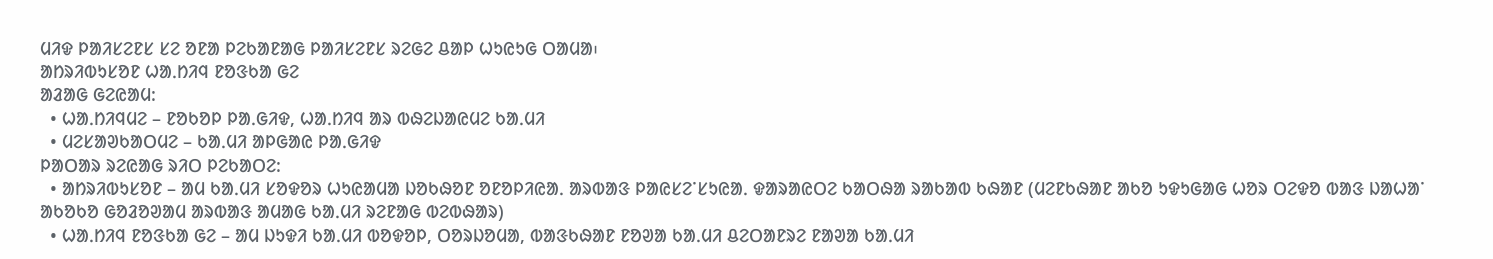ᱢᱤᱫ ᱞᱟᱤᱥᱮᱱᱥ ᱥᱮ ᱚᱱᱟ ᱞᱮᱠᱟᱱᱟᱜ ᱞᱟᱤᱥᱮᱱᱥ ᱨᱮᱜᱮ ᱪᱟᱞ ᱦᱩᱭᱩᱜ ᱛᱟᱢᱟ᱾
ᱟᱴᱨᱤᱵᱩᱥᱚᱱ ᱦᱟᱹᱴᱤᱧ ᱱᱚᱝᱠᱟ ᱜᱮ
ᱟᱲᱟᱜ ᱜᱮᱭᱟᱢ:
  • ᱦᱟᱹᱴᱤᱧᱢᱮ – ᱱᱚᱠᱚᱞ ᱞᱟᱹᱜᱤᱫ, ᱦᱟᱹᱴᱤᱧ ᱟᱨ ᱵᱷᱮᱡᱟᱭᱢᱮ ᱠᱟᱹᱢᱤ
  • ᱢᱮᱥᱟᱣᱠᱟᱛᱢᱮ – ᱠᱟᱹᱢᱤ ᱟᱞᱜᱟᱭ ᱞᱟᱹᱜᱤᱫ
ᱞᱟᱛᱟᱨ ᱨᱮᱭᱟᱜ ᱨᱤᱛ ᱞᱮᱠᱟᱛᱮ:
  • ᱟᱴᱨᱤᱵᱩᱥᱚᱱ – ᱟᱢ ᱠᱟᱹᱢᱤ ᱥᱚᱫᱚᱨ ᱦᱩᱭᱟᱢᱟ ᱡᱚᱠᱷᱚᱱ ᱚᱱᱚᱞᱤᱭᱟᱹ ᱟᱨᱵᱟᱝ ᱞᱟᱭᱥᱮᱸᱥᱩᱭᱟᱹ ᱫᱟᱨᱟᱭᱛᱮ ᱠᱟᱛᱷᱟ ᱨᱟᱠᱟᱵ ᱠᱷᱟᱱ (ᱢᱮᱱᱠᱷᱟᱱ ᱟᱠᱚ ᱩᱫᱩᱜᱟᱜ ᱦᱚᱨ ᱛᱮᱫᱚ ᱵᱟᱝ ᱡᱟᱦᱟᱸ ᱟᱠᱚᱠᱚ ᱜᱚᱲᱚᱣᱟᱢ ᱟᱨᱵᱟᱝ ᱟᱢᱟᱜ ᱠᱟᱹᱢᱤ ᱨᱮᱱᱟᱜ ᱵᱮᱵᱷᱟᱨ)
  • ᱦᱟᱹᱴᱤᱧ ᱱᱚᱝᱠᱟ ᱜᱮ – ᱟᱢ ᱡᱩᱫᱤ ᱠᱟᱹᱢᱤ ᱵᱚᱫᱚᱞ, ᱛᱚᱨᱡᱚᱢᱟ, ᱵᱟᱝᱠᱷᱟᱱ ᱱᱚᱣᱟ ᱠᱟᱹᱢᱤ ᱪᱮᱛᱟᱱᱨᱮ ᱱᱟᱣᱟ ᱠᱟᱹᱢᱤ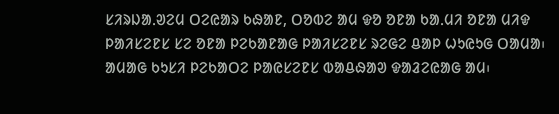ᱥᱤᱨᱡᱟᱹᱣᱮᱢ ᱛᱮᱭᱟᱨ ᱠᱷᱟᱱ, ᱛᱚᱵᱮ ᱟᱢ ᱫᱚ ᱚᱱᱟ ᱠᱟᱹᱢᱤ ᱚᱱᱟ ᱢᱤᱫ ᱞᱟᱤᱥᱮᱱᱥ ᱥᱮ ᱚᱱᱟ ᱞᱮᱠᱟᱱᱟᱜ ᱞᱟᱤᱥᱮᱱᱥ ᱨᱮᱜᱮ ᱪᱟᱞ ᱦᱩᱭᱩᱜ ᱛᱟᱢᱟ᱾
ᱟᱢᱟᱜ ᱠᱩᱥᱤ ᱞᱮᱠᱟᱛᱮ ᱞᱟᱭᱥᱮᱱᱥ ᱵᱟᱪᱷᱟᱣ ᱫᱟᱲᱮᱭᱟᱜ ᱟᱢ᱾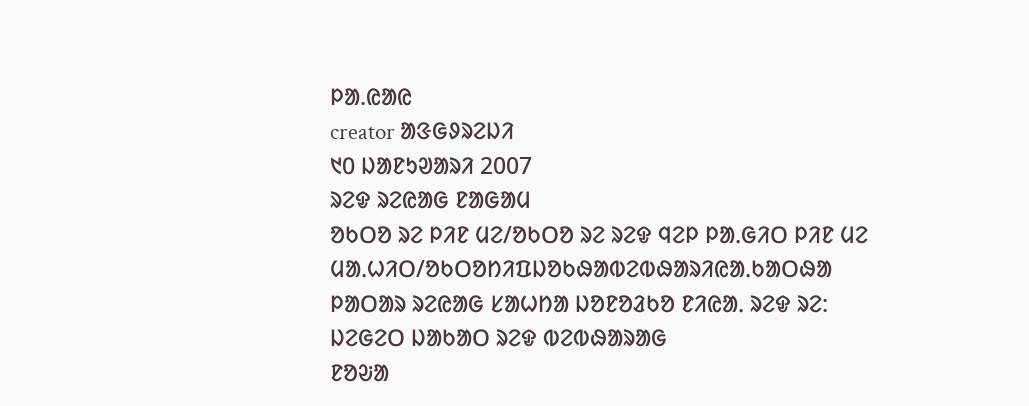ᱞᱟ.ᱭᱟᱭ
creator ᱟᱝᱜᱽᱨᱮᱡᱤ
᱑᱐ ᱡᱟᱱᱩᱣᱟᱨᱤ 2007
ᱨᱮᱫ ᱨᱮᱭᱟᱜ ᱱᱟᱜᱟᱢ
ᱚᱠᱛᱚ ᱨᱮ ᱞᱤᱱ ᱢᱮ/ᱚᱠᱛᱚ ᱨᱮ ᱨᱮᱫ ᱧᱮᱞ ᱞᱟᱹᱜᱤᱛ ᱞᱤᱱ ᱢᱮ
ᱢᱟᱹᱦᱤᱛ/ᱚᱠᱛᱚᱴᱤᱯᱡᱚᱠᱷᱟᱵᱮᱵᱷᱟᱨᱤᱭᱟᱹᱠᱟᱛᱷᱟ
ᱞᱟᱛᱟᱨ ᱨᱮᱭᱟᱜ ᱥᱟᱦᱴᱟ ᱡᱚᱱᱚᱲᱠᱚ ᱱᱤᱭᱟᱹ ᱨᱮᱫ ᱨᱮ:
ᱡᱮᱜᱮᱛ ᱡᱟᱠᱟᱛ ᱨᱮᱫ ᱵᱮᱵᱷᱟᱨᱟᱜ
ᱱᱚᱶᱟ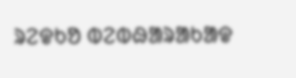ᱨᱮᱫᱠᱚ ᱵᱮᱵᱷᱟᱨᱟᱠᱟᱫ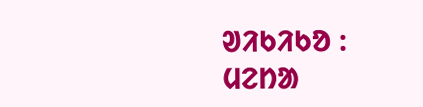ᱣᱤᱠᱤᱠᱚ :
ᱢᱮᱴᱟ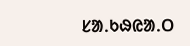ᱥᱟᱹᱠᱷᱭᱟᱹᱛ